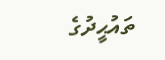ތައުޙީދުގެ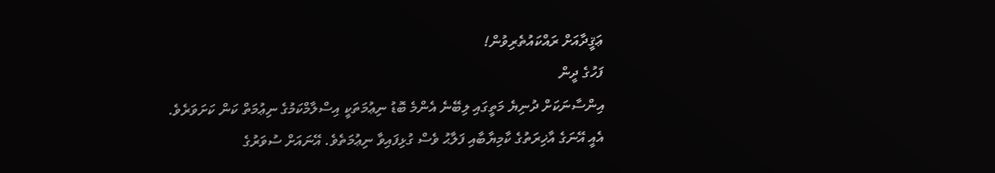ޢަޤީދާއަށް ރައްކައުތެރިވުން!
ފަހުގެ ދީން
އިންސާނަކަށް ދުނިޔެ މަތީގައި ލިބޭނެ އެންމެ ބޮޑު ނިޢުމަތަކީ އިސްލާމްކަމުގެ ނިޢުމަތް ކަން ކަށަވަރެވެ. އެއީ އޭނަގެ އާޚިރަތުގެ ކާމިޔާބާއި ފަލާޙު ވެސް ގުޅިފައިވާ ނިޢުމަތެވެ. އޭނައަށް ސުވަރުގެ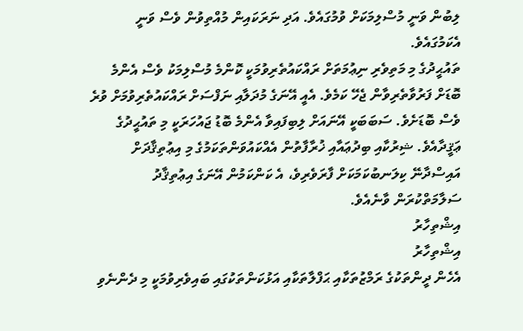ލިބުން ވަނީ މުސްލިމަކަށް ވުމުގައެވެ. އަދި ނަރަކައިން މުއްތިވުން ވެސް ވަނީ އެކަމުގައެވެ.
ތައުޙީދުގެ މި މަތިވެރި ނިޢުމަތަށް ރައްކައުތެރިވުމަކީ ކޮންމެ މުސްލިމަކު ވެސް އެންމެ ބޮޑަށް ފަރުވާތެރިވާން ޖެހޭ ކަމެވެ. އެއީ އޭނަގެ މުދަލާއި ނަފްސަށް ރައްކައުތެރިވުމަށް ވުރެ ވެސް ބޮޑަށެވެ. ސަބަބަކީ އޭނައަށް ލިބިފައިވާ އެންމެ ބޮޑު ޖައުހަރަކީ މި ތައުޙީދުގެ ޢަޤީދާއެވެ. ޝިރުކާއި ބިދުޢައާއި ޚުރާފާތުން އެއްކައުވަންތަކަމުގެ މި އިޢުތިޤާދަށް އައިސްދާނޭ ކިލަނބުކަމަކަށް ފާރަވެރިވެ، އެ ކަންކަމުން އޭނަގެ އިޢުތިޤާދު ސަލާމަތްކުރަން ވާނެއެވެ.
އިޝްތިހާރު
އިޝްތިހާރު
އެހެން ދީންތަކުގެ ރަމްޒުތަކާއި ޙަފްލާތަކާއި އަޅުކަންތަކުގައި ބައިވެރިވުމަކީ މި ދެންނެވި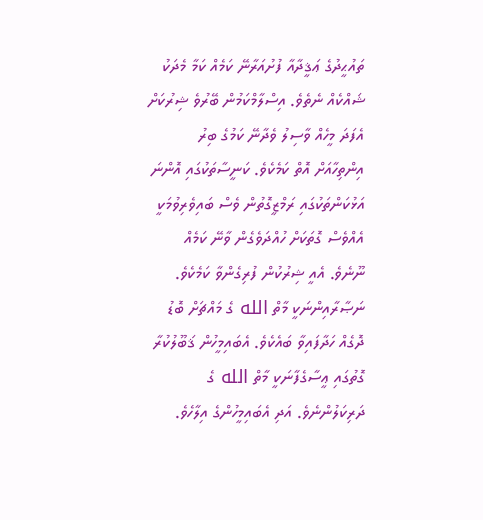ތައުޙީދުގެ ޢަޤީދާއާ ފުށުއަރާނޭ ކަމެއް ކަމާ މެދަކު ޝައްކެއް ނެތެވެ. އިސްލާމްކަމުން ބޭރުވެ ޝިރުކަށް އެފަދަ މީހެއް ވާސިލު ވެދާނޭ ކަމުގެ ބިރު އިންތިހާއަށް އޮތް ކަމެކެވެ. ކަނީސާތަކުގައި އޮންނަ އަޅުކަންތަކުގައި ރަމްޒީގޮތުން ވެސް ބައިވެރިވުމަކީ އެއްވެސް ގޮތަކަށް ހުއްދަވެގެން ވާނޭ ކަމެއް ނޫނެވެ. އެއީ ޝިރުކުން ފުރިގެންވާ ކަމެކެވެ. ނަޞާރާއިންނަކީ މާތް الله ގެ މައްޗަށް ބޮޑު ދޮގެއް ހަދާފައިވާ ބައެކެވެ. އެބައިމީހުން ޤަބޫލުކުރާ ގޮތުގައި ޢީސާގެފާނަކީ މާތް الله ގެ ދަރިކަލުންނެވެ. އަދި އެބައިމީހުންގެ އިލާހެވެ.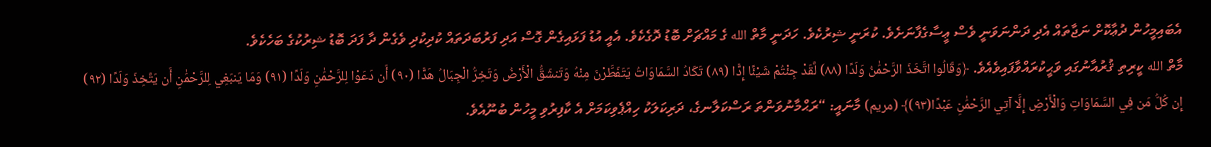އެބައިމީހުން ދުޢާކޮށް ނަޖާތައް އެދި ދަންނަވަނީ ވެސް ޢީސާގެފާނަށެވެ. ކުރަނީ ޝިރުކެވެ. ހަދަނީ މާތް الله ގެ މައްޗަށް ބޮޑު ދޮގެކެވެ. އެއީ އުޑު ފަޅައިގެން ގޮސް އަދި ފަރުބަދަތައް ކުދިކުދި ވެގެން ދާ ފަދަ ބޮޑު ޝިރުކުގެ ބަހެކެވެ.
މާތް الله ކީރިތި ޤުރުއާނުގައި ވަޙީކުރައްވާފައިވެއެވެ. ﴿وَقَالُوا اتَّخَذَ الرَّحْمَٰنُ وَلَدًا (٨٨) لَّقَدْ جِئْتُمْ شَيْئًا إِدًّا (٨٩) تَكَادُ السَّمَاوَاتُ يَتَفَطَّرْنَ مِنْهُ وَتَنشَقُّ الْأَرْضُ وَتَخِرُّ الْجِبَالُ هَدًّا (٩٠) أَن دَعَوْا لِلرَّحْمَٰنِ وَلَدًا (٩١) وَمَا يَنبَغِي لِلرَّحْمَٰنِ أَن يَتَّخِذَ وَلَدًا (٩٢) إِن كُلُّ مَن فِي السَّمَاوَاتِ وَالْأَرْضِ إِلَّا آتِي الرَّحْمَٰنِ عَبْدًا(٩٣)﴾ (مريم) މާނައީ: “ރަޙްމާނުވަންތަ ރަސްކަލާނގެ، ދަރިކަލަކު ހިއްޕެވިކަމަށް އެ ކާފިރުވި މީހުން ބުނޫއެވެ.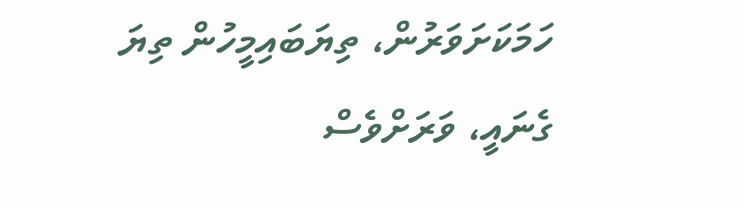ހަމަކަށަވަރުން، ތިޔަބައިމީހުން ތިޔަ ގެނައީ، ވަރަށްވެސް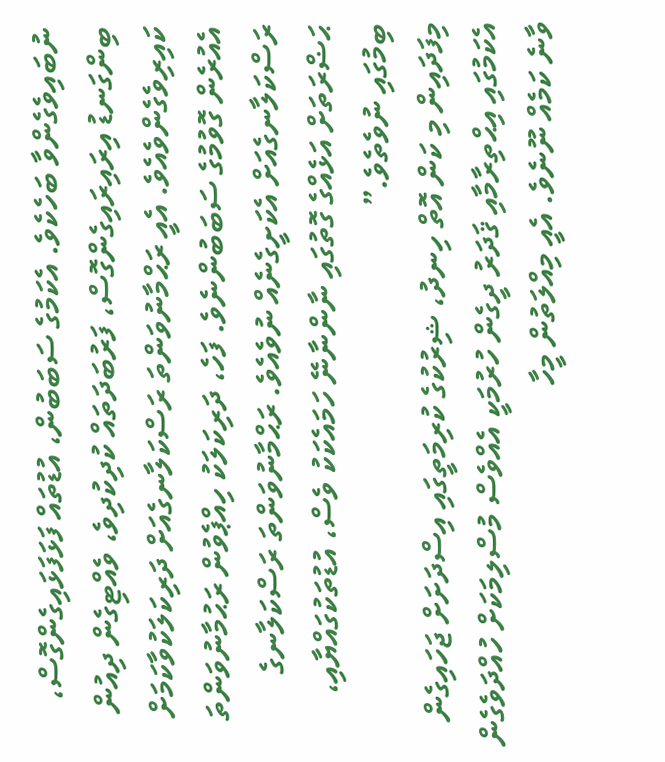ނުބައިވެގެންވާ ބަހެކެވެ. އެކަމުގެ ސަބަބުން، އުޑުތައް ފަޅަފަޅައިގެންގޮސް، ބިންގަނޑު އިރައިރައިގެންގޮސް، ފަރުބަދަތައް ކުދިކުދިވެ، ވެއްޓިގެން ދިއުން ކައިރިވެގެންވެއެވެ. އެއީ ރަޙްމާނުވަންތަ ރަސްކަލާނގެއަށް ދަރިކަލަކުވާކަމަށް އެއުރެން ގޮވުމުގެ ސަބަބުންނެވެ. ފަހެ، ދަރިކަލަކު ހިއްޕެވުން ރަޙުމާނުވަންތަ ރަސްކަލާނގެއަށް އެކަށީގެނެއް ނުވެއެވެ. ރަޙްމާނުވަންތަ ރަސްކަލާނގެ ޙަޟްރަތަށް އަޅެއްގެ ގޮތުގައި ނާންނާނޭ ހަމައެކަކު ވެސް، އުޑުތަކުގައްޔާއި، ބިމުގައި ނުވެތެވެ.”
މިފަދައިން މި ކަން އޮތް ހިނދު، ޝިރުކުގެ ކުރިމަތީގައި އިސްދަށަށް ޖަހައިގެން އެކަމުގައި އިޙްތިރާމާއި ޤަދަރު ދީގެން ހުރުމަކީ އެއްވެސް މުސްލިމަކަށް ހުއްދަވެގެން ވާނެ ކަމެއް ނޫނެވެ. އެއީ މިއްލަތުން މީހާ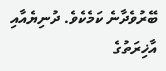ބޭރުވެދާނެ ކަމެކެވެ. ދުނިޔެއާއި އާޚިރަތުގެ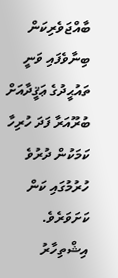ބާއްޖަވެރިކަން ބިނާވެފައި ވަނީ ތައުޙީދުގެ ޢަޤީދާއަށް ބުރޫއަރާ ފަދަ ހުރިހާ ކަމަކުން ދުރުވެ ހުރުމުގައި ކަން ކަށަވަރެވެ.
އިޝްތިހާރު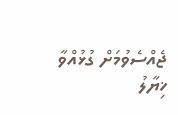ޖެއްސެވުމަށް ގުޅުއްވާ
ޚިޔާލު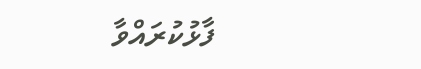ފާޅުކުރައްވާ